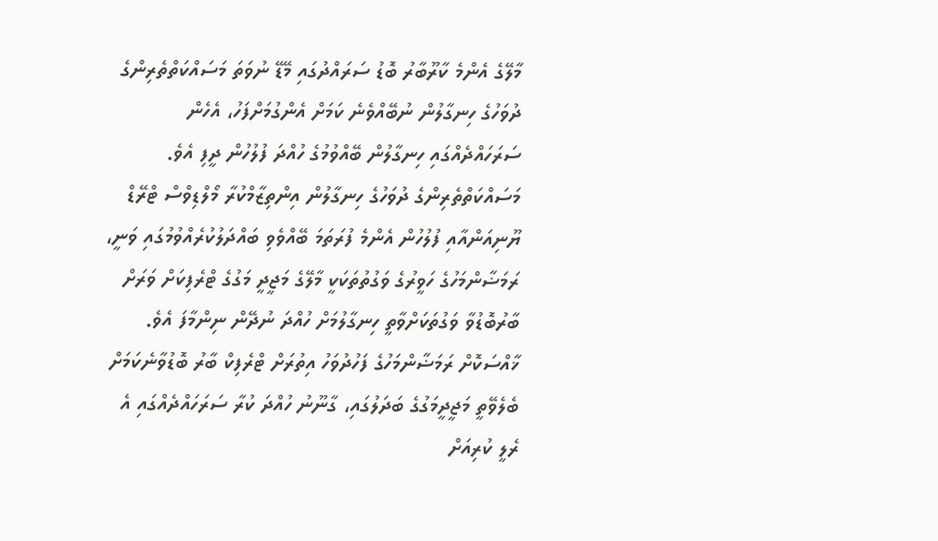މާލޭގެ އެންމެ ކާރޫބާރު ބޮޑު ސަރައްދުގައި މޭޑޭ ނުވަތަ މަސައްކަތްތެރިންގެ ދުވަހުގެ ހިނގާލުން ނުބޭއްވެނެ ކަމަށް އެންގުމަށްފަހު، އެހެން ސަރަހައްދެއްގައި ހިނގާލުން ބޭއްވުމުގެ ހުއްދަ ފުލުހުން ދީފި އެވެ.
މަސައްކަތްތެރިންގެ ދުވަހުގެ ހިނގާލުން އިންތިޒާމްކުރާ މޯލްޑިވްސް ޓްރޭޑް ޔޫނިއަންއާއި ފުލުހުން އެންމެ ފުރަތަމަ ބޭއްވެވި ބައްދަލުކުރެއްވުމުގައި ވަނީ، ރަމަޟާންމަހުގެ ހަވީރުގެ ވަގުތުތަކަކީ މާލޭގެ މަޖީދީ މަގުގެ ޓްރެފިކަށް ވަރަށް ބާރުބޮޑުވާ ވަގުތަކަށްވާތީ ހިނގާލުމަށް ހުއްދަ ނުދޭން ނިންމާފަ އެވެ.
ޚާއްސަކޮށް ރަމަޟާންމަހުގެ ފަހުދުވަހު އިތުރަށް ޓްރެފިކް ބާރު ބޮޑުވާނެކަމަށް ބެލެވޭތީ މަޖީދީމަގުގެ ބަދަލުގައި، ގާނޫނު ހުއްދަ ކުރާ ސަރަހައްދެއްގައި އެ ރެލީ ކުރިއަށް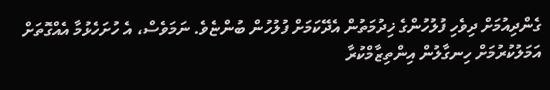ގެންދިއުމަށް ދިވެހި ފުލުހުންގެ ޚިދުމަތުން އެދޭކަމަށް ފުލުހުން ބުންޏެވެ. ނަމަވެސް، އެ ހުށަހެޅުމާ އެއްގޮތަށް އަމަލުކުރުމަށް ހިނގާލުން އިންތިޒާމްކުރާ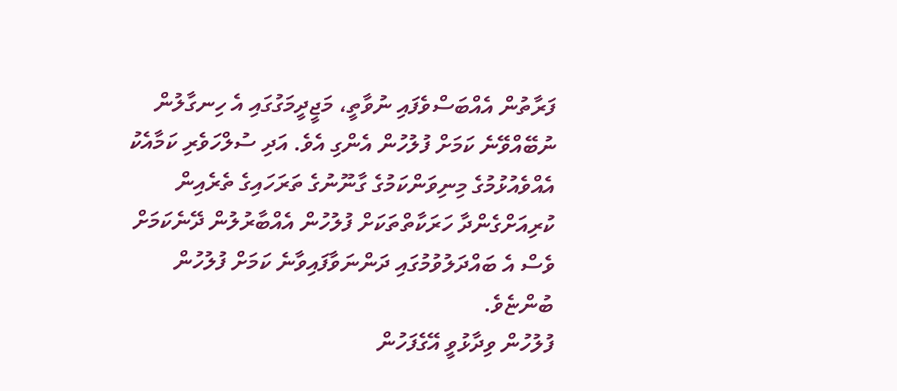ފަރާތުން އެއްބަސްވެފައި ނުވާތީ، މަޖީދީމަގުގައި އެ ހިނގާލުން ނުބޭއްވޭނެ ކަމަށް ފުލުހުން އެންގި އެވެ. އަދި ސުލްހަވެރި ކަމާއެކު އެއްވެއުޅުމުގެ މިނިވަންކަމުގެ ގާނޫނުގެ ތަރަހައިގެ ތެރެއިން ކުރިއަށްގެންދާ ހަރަކާތްތަކަށް ފުލުހުން އެއްބާރުލުން ދޭނެކަމަށް ވެސް އެ ބައްދަލުވުމުގައި ދަންނަވާފައިވާނެ ކަމަށް ފުލުހުން ބުންޏެވެ.
ފުލުހުން ވިދާޅުވީ އޭގެފަހުން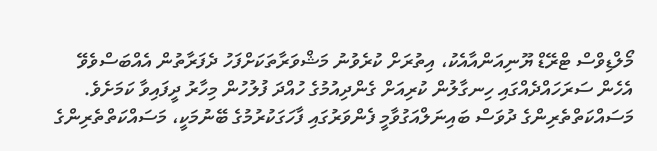މޯލްޑިވްސް ޓްރޭޑް ޔޫނިއަންއާއެކު، އިތުރަށް ކުރެވުނު މަޝްވަރާތަކަށްފަހު ދެފަރާތުން އެއްބަސްވެވޭ އެހެން ސަރަހައްދެއްގައި ހިނގާލުން ކުރިއަށް ގެންދިއުމުގެ ހުއްދަ ފުލުހުން މިހާރު ދީފައިވާ ކަމަށެވެ.
މަސައްކަތްތެރިންގެ ދުވަސް ބައިނަލްއަގުވާމީ ފެންވަރުގައި ފާހަގަކުރުމުގެ ބޭނުމަކީ، މަސައްކަތްތެރިންގެ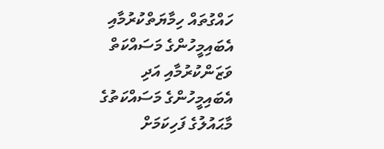ހައްގުތައް ހިމާޔަތްކުރުމާއި އެބައިމީހުންގެ މަސައްކަތް ވަޒަންކުރުމާއި އަދި އެބައިމީހުންގެ މަސައްކަތުގެ މާޙައުލުގެ ފަހިކަމަށް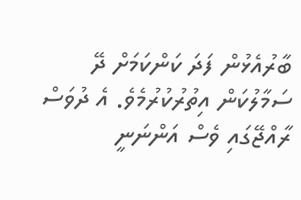ބާރުއެޅުން ފަދަ ކަންކަމަށް ދޭ ސަމާލުކަން އިތުރުކުރުމެވެ. އެ ދުވަސް ރާއްޖޭގައި ވެސް އަންނަނީ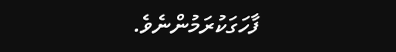ފާހަގަކުރަމުންނެވެ.